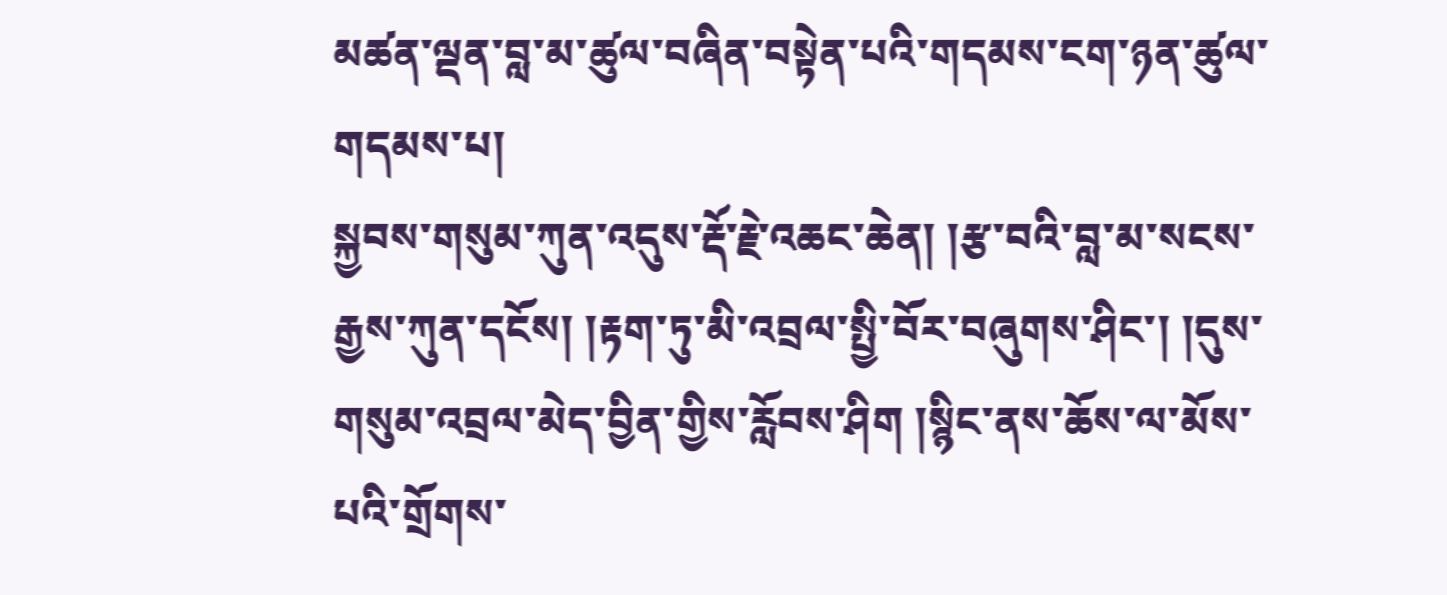མཚན་ལྡན་བླ་མ་ཚུལ་བཞིན་བསྟེན་པའི་གདམས་ངག་ཉན་ཚུལ་གདམས་པ།
སྐྱབས་གསུམ་ཀུན་འདུས་རྡོ་རྗེ་འཆང་ཆེན། །རྩ་བའི་བླ་མ་སངས་རྒྱས་ཀུན་དངོས། །རྟག་ཏུ་མི་འབྲལ་སྤྱི་བོར་བཞུགས་ཤིང་། །དུས་གསུམ་འབྲལ་མེད་བྱིན་གྱིས་རློབས་ཤིག །སྙིང་ནས་ཆོས་ལ་མོས་པའི་གྲོགས་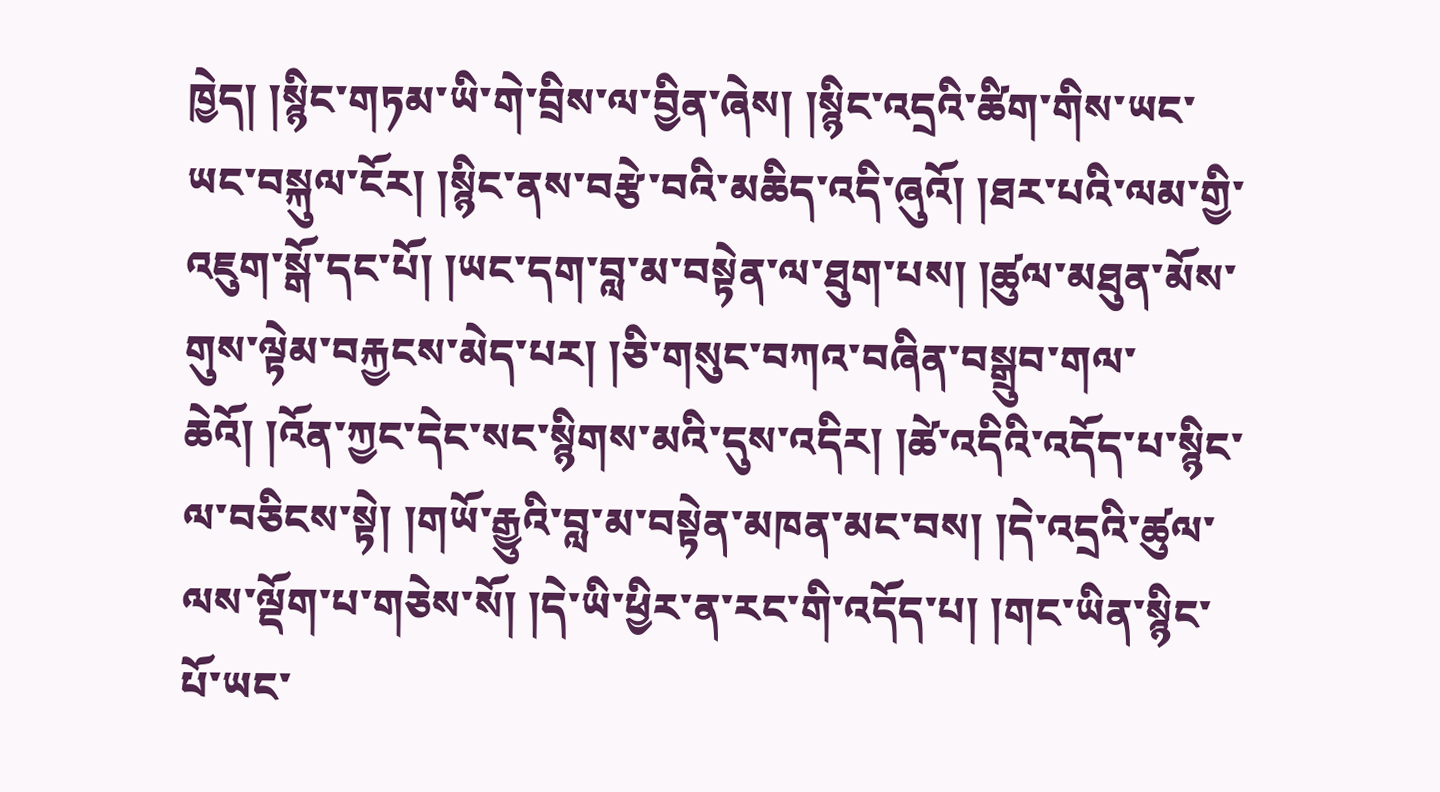ཁྱེད། །སྙིང་གཏམ་ཡི་གེ་བྲིས་ལ་བྱིན་ཞེས། །སྙིང་འདྲའི་ཚིག་གིས་ཡང་ཡང་བསྐུལ་ངོར། །སྙིང་ནས་བརྩེ་བའི་མཆིད་འདི་ཞུའོ། །ཐར་པའི་ལམ་གྱི་འཇུག་སྒོ་དང་པོ། །ཡང་དག་བླ་མ་བསྟེན་ལ་ཐུག་པས། །ཚུལ་མཐུན་མོས་གུས་ལྟེམ་བརྐྱངས་མེད་པར། །ཅི་གསུང་བཀའ་བཞིན་བསྒྲུབ་གལ་ཆེའོ། །འོན་ཀྱང་དེང་སང་སྙིགས་མའི་དུས་འདིར། །ཚེ་འདིའི་འདོད་པ་སྙིང་ལ་བཅིངས་སྟེ། །གཡོ་རྒྱུའི་བླ་མ་བསྟེན་མཁན་མང་བས། །དེ་འདྲའི་ཚུལ་ལས་ལྡོག་པ་གཅེས་སོ། །དེ་ཡི་ཕྱིར་ན་རང་གི་འདོད་པ། །གང་ཡིན་སྙིང་པོ་ཡང་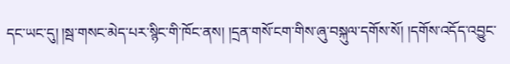དང་ཡང་དུ། །སྦ་གསང་མེད་པར་སྙིང་གི་ཁོང་ནས། །དྲན་གསོ་ངག་གིས་ཞུ་བསྐུལ་དགོས་སོ། །དགོས་འདོད་འབྱུང་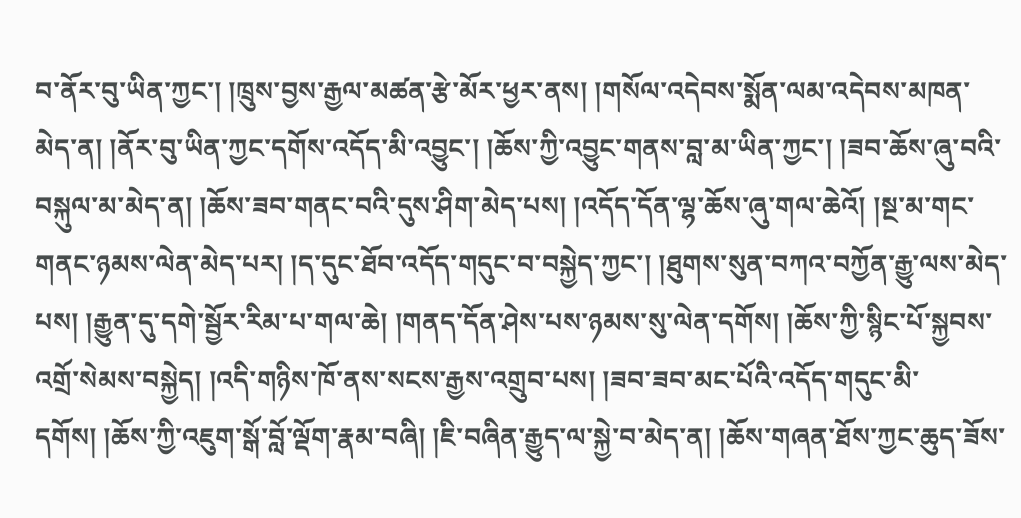བ་ནོར་བུ་ཡིན་ཀྱང་། །ཁྲུས་བྱས་རྒྱལ་མཚན་རྩེ་མོར་ཕྱར་ནས། །གསོལ་འདེབས་སྨོན་ལམ་འདེབས་མཁན་མེད་ན། །ནོར་བུ་ཡིན་ཀྱང་དགོས་འདོད་མི་འབྱུང་། །ཆོས་ཀྱི་འབྱུང་གནས་བླ་མ་ཡིན་ཀྱང་། །ཟབ་ཆོས་ཞུ་བའི་བསྐུལ་མ་མེད་ན། །ཆོས་ཟབ་གནང་བའི་དུས་ཤིག་མེད་པས། །འདོད་དོན་ལྷ་ཆོས་ཞུ་གལ་ཆེའོ། །སྔ་མ་གང་གནང་ཉམས་ལེན་མེད་པར། །ད་དུང་ཐོབ་འདོད་གདུང་བ་བསྐྱེད་ཀྱང་། །ཐུགས་སུན་བཀའ་བཀྱོན་རྒྱུ་ལས་མེད་པས། །རྒྱུན་དུ་དགེ་སྦྱོར་རིམ་པ་གལ་ཆེ། །གནད་དོན་ཤེས་པས་ཉམས་སུ་ལེན་དགོས། །ཆོས་ཀྱི་སྙིང་པོ་སྐྱབས་འགྲོ་སེམས་བསྐྱེད། །འདི་གཉིས་ཁོ་ནས་སངས་རྒྱས་འགྲུབ་པས། །ཟབ་ཟབ་མང་པོའི་འདོད་གདུང་མི་དགོས། །ཆོས་ཀྱི་འཇུག་སྒོ་བློ་ལྡོག་རྣམ་བཞི། །ཇི་བཞིན་རྒྱུད་ལ་སྐྱེ་བ་མེད་ན། །ཆོས་གཞན་ཐོས་ཀྱང་ཆུད་ཟོས་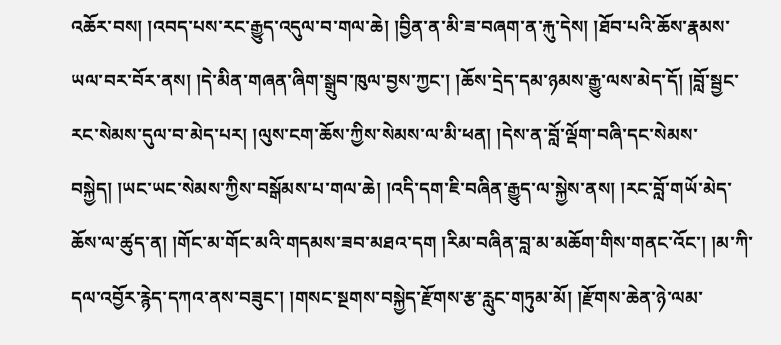འཆོར་བས། །འབད་པས་རང་རྒྱུད་འདུལ་བ་གལ་ཆེ། །བྱིན་ན་མི་ཟ་བཞག་ན་རྐུ་དེས། །ཐོབ་པའི་ཆོས་རྣམས་ཡལ་བར་བོར་ནས། །དེ་མིན་གཞན་ཞིག་སྒྲུབ་ཁུལ་བྱས་ཀྱང་། །ཆོས་དྲེད་དམ་ཉམས་རྒྱུ་ལས་མེད་དོ། །བློ་སྦྱང་རང་སེམས་དུལ་བ་མེད་པར། །ལུས་ངག་ཆོས་ཀྱིས་སེམས་ལ་མི་ཕན། །དེས་ན་བློ་ལྡོག་བཞི་དང་སེམས་བསྐྱེད། །ཡང་ཡང་སེམས་ཀྱིས་བསྒོམས་པ་གལ་ཆེ། །འདི་དག་ཇི་བཞིན་རྒྱུད་ལ་སྐྱེས་ནས། །རང་བློ་གཡོ་མེད་ཆོས་ལ་ཚུད་ན། །གོང་མ་གོང་མའི་གདམས་ཟབ་མཐའ་དག །རིམ་བཞིན་བླ་མ་མཆོག་གིས་གནང་འོང་། །མ་ཀི་དལ་འབྱོར་རྙེད་དཀའ་ནས་བཟུང་། །གསང་སྔགས་བསྐྱེད་རྫོགས་རྩ་རླུང་གཏུམ་མོ། །རྫོགས་ཆེན་ཉེ་ལམ་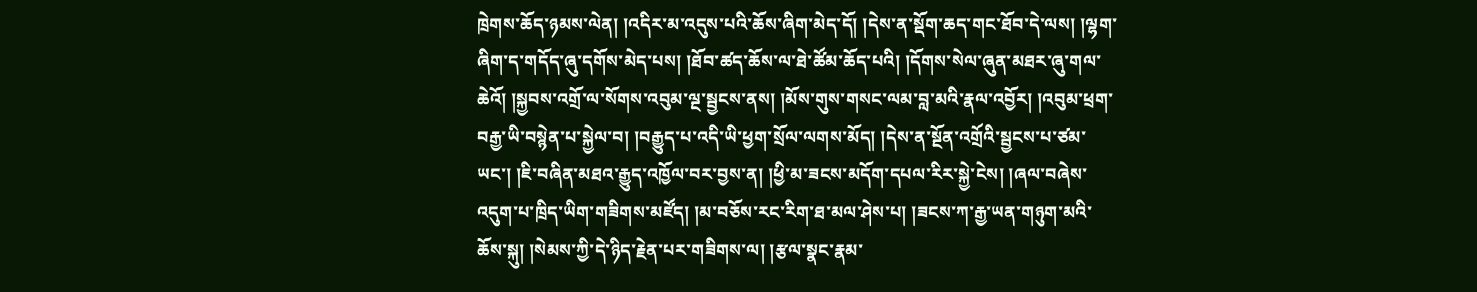ཁྲེགས་ཆོད་ཉམས་ལེན། །འདིར་མ་འདུས་པའི་ཆོས་ཞིག་མེད་དོ། །དེས་ན་སྡོག་ཆད་གང་ཐོབ་དེ་ལས། །ལྷག་ཞིག་ད་གདོད་ཞུ་དགོས་མེད་པས། །ཐོབ་ཚད་ཆོས་ལ་ཐེ་ཚོམ་ཆོད་པའི། །དོགས་སེལ་ཞུན་མཐར་ཞུ་གལ་ཆེའོ། །སྐྱབས་འགྲོ་ལ་སོགས་འབུམ་ལྔ་སྦྱངས་ནས། །མོས་གུས་གསང་ལམ་བླ་མའི་རྣལ་འབྱོར། །འབུམ་ཕྲག་བརྒྱ་ཡི་བསྙེན་པ་སྐྱེལ་བ། །བརྒྱུད་པ་འདི་ཡི་ཕྱག་སྲོལ་ལགས་མོད། །དེས་ན་སྔོན་འགྲོའི་སྦྱངས་པ་ཙམ་ཡང་། །ཇི་བཞིན་མཐའ་རྒྱུད་འཁྱོལ་བར་བྱས་ན། །ཕྱི་མ་ཟངས་མདོག་དཔལ་རིར་སྐྱེ་ངེས། །ཞལ་བཞེས་འདུག་པ་ཁྲིད་ཡིག་གཟིགས་མཛོད། །མ་བཅོས་རང་རིག་ཐ་མལ་ཤེས་པ། །ཟངས་ཀ་རྒྱ་ཡན་གཉུག་མའི་ཆོས་སྐུ། །སེམས་ཀྱི་དེ་ཉིད་རྗེན་པར་གཟིགས་ལ། །རྩལ་སྣང་རྣམ་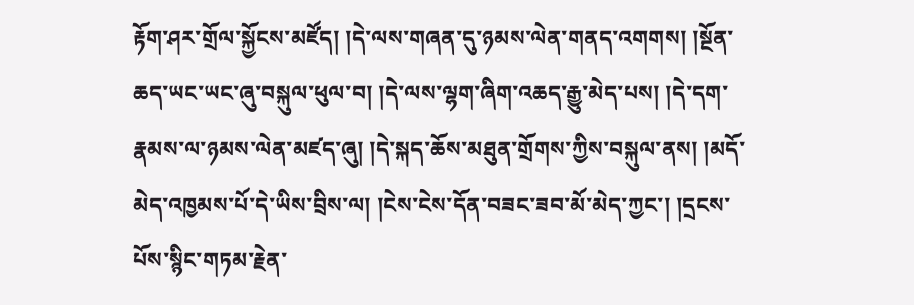རྟོག་ཤར་གྲོལ་སྐྱོངས་མཛོད། །དེ་ལས་གཞན་དུ་ཉམས་ལེན་གནད་འགགས། །སྔོན་ཆད་ཡང་ཡང་ཞུ་བསྐུལ་ཕུལ་བ། །དེ་ལས་ལྷག་ཞིག་འཆད་རྒྱུ་མེད་པས། །དེ་དག་རྣམས་ལ་ཉམས་ལེན་མཛད་ཞུ། །དེ་སྐད་ཆོས་མཐུན་གྲོགས་ཀྱིས་བསྐུལ་ནས། །མདོ་མེད་འཁྱམས་པོ་དེ་ཡིས་བྲིས་ལ། །ངེས་ངེས་དོན་བཟང་ཟབ་མོ་མེད་ཀྱང་། །དྲངས་པོས་སྙིང་གཏམ་རྗེན་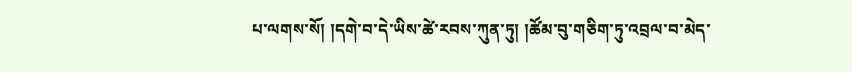པ་ལགས་སོ། །དགེ་བ་དེ་ཡིས་ཚེ་རབས་ཀུན་ཏུ། །ཚོམ་བུ་གཅིག་ཏུ་འབྲལ་བ་མེད་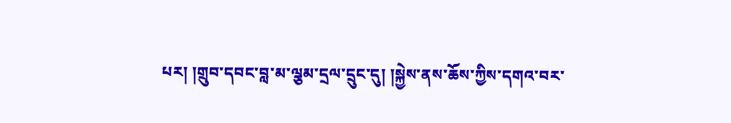པར། །གྲུབ་དབང་བླ་མ་ལྕམ་དྲལ་དྲུང་དུ། །སྐྱེས་ནས་ཆོས་ཀྱིས་དགའ་བར་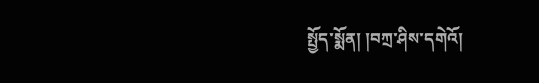སྤྱོད་སྨོན། །བཀྲ་ཤིས་དགེའོ།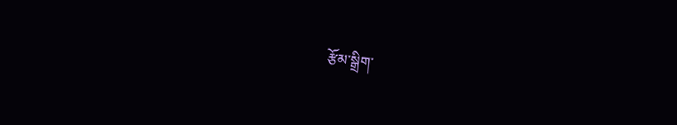རྩོམ་སྒྲིག་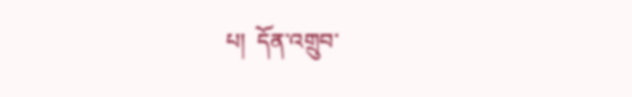པ།  དོན་འགྲུབ་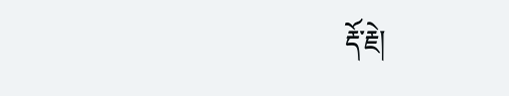རྡོ་རྗེ།